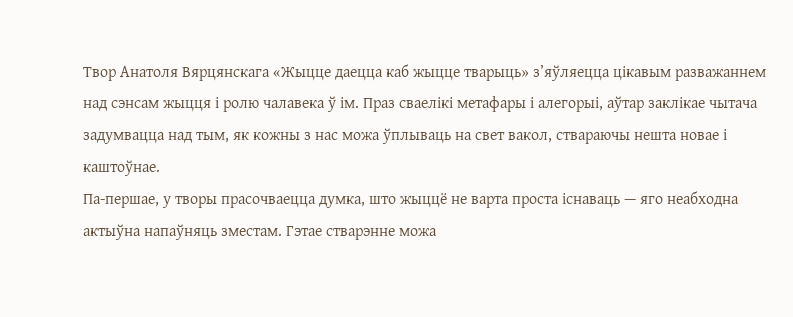Твор Анатоля Вярцянскага «Жыцце даецца каб жыцце тварыць» з’яўляецца цікавым разважаннем над сэнсам жыцця і ролю чалавека ў ім. Праз сваелікі метафары і алегорыі, аўтар заклікае чытача задумвацца над тым, як кожны з нас можа ўплываць на свет вакол, ствараючы нешта новае і каштоўнае.
Па-першае, у творы прасочваецца думка, што жыццё не варта проста існаваць — яго неабходна актыўна напаўняць зместам. Гэтае стварэнне можа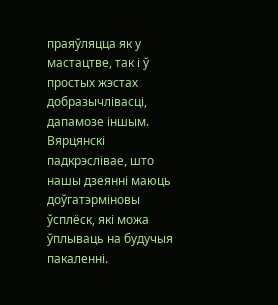праяўляцца як у мастацтве, так і ў простых жэстах добразычлівасці, дапамозе іншым. Вярцянскі падкрэслівае, што нашы дзеянні маюць доўгатэрміновы ўсплёск, які можа ўплываць на будучыя пакаленні.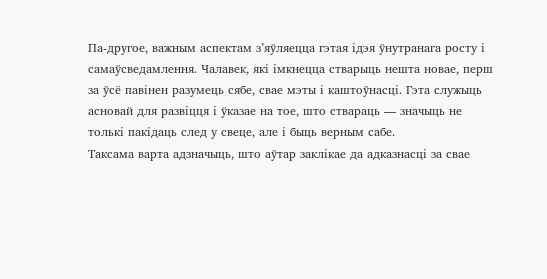Па-другое, важным аспектам з’яўляецца гэтая ідэя ўнутранага росту і самаўсведамлення. Чалавек, які імкнецца стварыць нешта новае, перш за ўсё павінен разумець сябе, свае мэты і каштоўнасці. Гэта служыць асновай для развіцця і ўказае на тое, што ствараць — значыць не толькі пакідаць след у свеце, але і быць верным сабе.
Таксама варта адзначыць, што аўтар заклікае да адказнасці за свае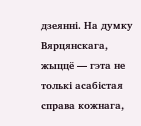дзеянні. На думку Вярцянскага, жыццё — гэта не толькі асабістая справа кожнага,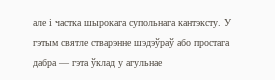але і частка шырокага супольнага кантэксту. У гэтым святле стварэнне шэдэўраў або простага дабра — гэта ўклад у агульнае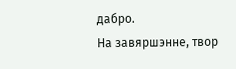дабро.
На завяршэнне, твор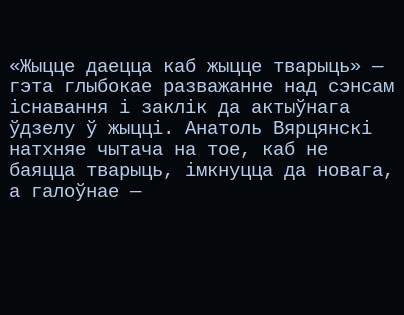«Жыцце даецца каб жыцце тварыць» — гэта глыбокае разважанне над сэнсам існавання і заклік да актыўнага ўдзелу ў жыцці. Анатоль Вярцянскі натхняе чытача на тое, каб не баяцца тварыць, імкнуцца да новага, а галоўнае —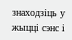знаходзіць у жыцці сэнс і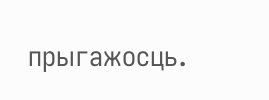прыгажосць.